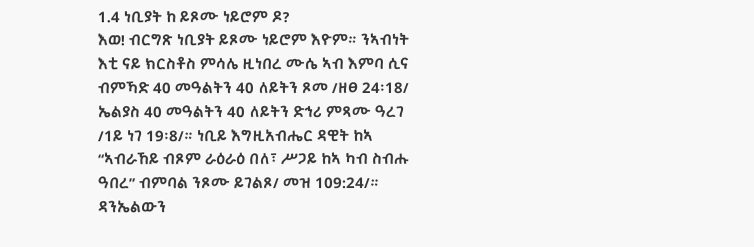1.4 ነቢያት ከ ይጾሙ ነይሮም ዶ?
እወ! ብርግጽ ነቢያት ይጾሙ ነይሮም እዮም። ንኣብነት እቲ ናይ ክርስቶስ ምሳሌ ዚነበረ ሙሴ ኣብ እምባ ሲና ብምኻድ 40 መዓልትን 40 ለይትን ጾመ /ዘፀ 24፡18/ ኤልያስ 40 መዓልትን 40 ለይትን ድኅሪ ምጻሙ ዓረገ /1ይ ነገ 19፡8/። ነቢይ እግዚአብሔር ዳዊት ከኣ “ኣብራኸይ ብጾም ራዕራዕ በለ፣ ሥጋይ ከኣ ካብ ስብሑ ዓበረ” ብምባል ንጾሙ ይገልጾ/ መዝ 109:24/። ዳንኤልውን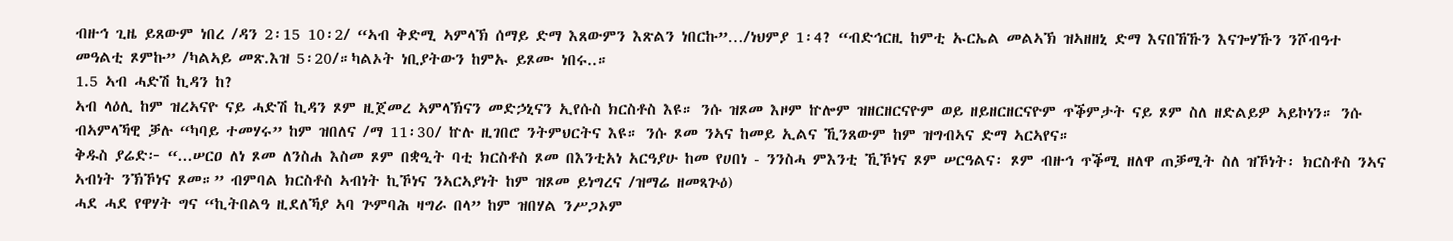ብዙኅ ጊዜ ይጸውም ነበረ /ዳን 2፡15 10፡2/ “ኣብ ቅድሚ ኣምላኽ ሰማይ ድማ እጸውምን እጽልን ነበርኩ”…/ነህምያ 1፡4? “ብድኅርዚ ከምቲ ኡርኤል መልኣኽ ዝኣዘዘኒ ድማ እናበኸኹን እናጐሃኹን ንሾብዓተ መዓልቲ ጾምኩ” /ካልኣይ መጽ.እዝ 5፡20/።ካልኦት ነቢያትውን ከምኡ ይጾሙ ነበሩ..።
1.5 ኣብ ሓድሽ ኪዳን ከ?
ኣብ ላዕሊ ከም ዝረኣናዮ ናይ ሓድሽ ኪዳን ጾም ዚጀመረ ኣምላኽናን መድኃኒናን ኢየሱስ ክርስቶስ እዩ። ንሱ ዝጾመ እዞም ኵሎም ዝዘርዘርናዮም ወይ ዘይዘርዘርናዮም ጥቕምታት ናይ ጾም ስለ ዘድልይዎ ኣይኮነን። ንሱ ብኣምላኻዊ ቓሉ “ካባይ ተመሃሩ” ከም ዝበለና /ማ 11፡30/ ኵሉ ዚገበሮ ንትምህርትና እዩ። ንሱ ጾመ ንኣና ከመይ ኢልና ኺንጸውም ከም ዝግብኣና ድማ ኣርኣየና።
ቅዱስ ያሬድ፦ “...ሠርዐ ለነ ጾመ ለንስሐ እስመ ጾም በቋዒት ባቲ ክርስቶስ ጾመ በእንቲአነ አርዓያሁ ከመ የሀበነ - ንንስሓ ምእንቲ ኺኾነና ጾም ሠርዓልና፡ ጾም ብዙኅ ጥቕሚ ዘለዋ ጠቓሚት ስለ ዝኾነት፡ ክርስቶስ ንኣና ኣብነት ንኽኾነና ጾመ።” ብምባል ክርስቶስ ኣብነት ኪኾነና ንኣርኣያነት ከም ዝጾመ ይነግረና /ዝማሬ ዘመጻጕዕ)
ሓደ ሓደ የዋሃት ግና “ኪትበልዓ ዚደለኻያ ኣባ ጕምባሕ ዛግራ በላ” ከም ዝበሃል ንሥጋኦም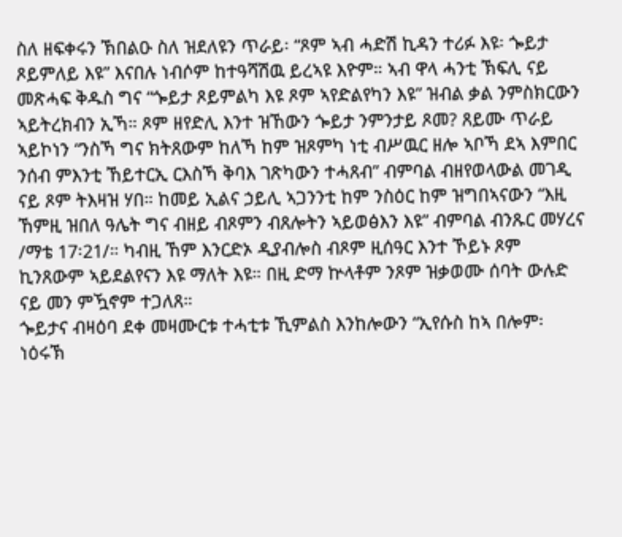ስለ ዘፍቀሩን ኽበልዑ ስለ ዝደለዩን ጥራይ፡ “ጾም ኣብ ሓድሽ ኪዳን ተሪፉ እዩ፡ ጐይታ ጾይምለይ እዩ” እናበሉ ነብሶም ከተዓሻሽዉ ይረኣዩ እዮም። ኣብ ዋላ ሓንቲ ኽፍሊ ናይ መጽሓፍ ቅዱስ ግና “ጐይታ ጾይምልካ እዩ ጾም ኣየድልየካን እዩ” ዝብል ቃል ንምስክርውን ኣይትረክብን ኢኻ። ጾም ዘየድሊ እንተ ዝኸውን ጐይታ ንምንታይ ጾመ? ጸይሙ ጥራይ ኣይኮነን “ንስኻ ግና ክትጸውም ከለኻ ከም ዝጾምካ ነቲ ብሥዉር ዘሎ ኣቦኻ ደኣ እምበር ንሰብ ምእንቲ ኸይተርኢ ርእስኻ ቅባእ ገጽካውን ተሓጸብ” ብምባል ብዘየወላውል መገዲ ናይ ጾም ትእዛዝ ሃበ። ከመይ ኢልና ኃይሊ ኣጋንንቲ ከም ንስዕር ከም ዝግበኣናውን “እዚ ኸምዚ ዝበለ ዓሌት ግና ብዘይ ብጾምን ብጸሎትን ኣይወፅእን እዩ” ብምባል ብንጹር መሃረና /ማቴ 17፡21/። ካብዚ ኸም እንርድኦ ዲያብሎስ ብጾም ዚሰዓር እንተ ኾይኑ ጾም ኪንጸውም ኣይደልየናን እዩ ማለት እዩ። በዚ ድማ ኵላቶም ንጾም ዝቃወሙ ሰባት ውሉድ ናይ መን ምዃኖም ተጋለጸ።
ጐይታና ብዛዕባ ደቀ መዛሙርቱ ተሓቲቱ ኺምልስ እንከሎውን “ኢየሱስ ከኣ በሎም፡ ነዕሩኽ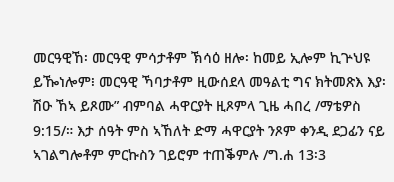መርዓዊኸ፡ መርዓዊ ምሳታቶም ኽሳዕ ዘሎ፡ ከመይ ኢሎም ኪጕህዩ ይዀነሎም፧ መርዓዊ ኻባታቶም ዚውሰደላ መዓልቲ ግና ክትመጽእ እያ፡ ሽዑ ኸኣ ይጾሙ” ብምባል ሓዋርያት ዚጾምላ ጊዜ ሓበረ /ማቴዎስ 9:15/። እታ ሰዓት ምስ ኣኸለት ድማ ሓዋርያት ንጾም ቀንዲ ደጋፊን ናይ ኣገልግሎቶም ምርኩስን ገይሮም ተጠቕምሉ /ግ.ሐ 13፡3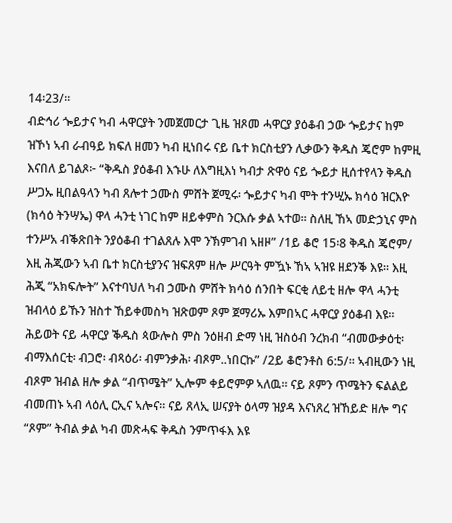14፡23/።
ብድኅሪ ጐይታና ካብ ሓዋርያት ንመጀመርታ ጊዜ ዝጾመ ሓዋርያ ያዕቆብ ኃው ጐይታና ከም ዝኾነ ኣብ ራብዓይ ክፍለ ዘመን ካብ ዚነበሩ ናይ ቤተ ክርስቲያን ሊቃውን ቅዱስ ጄሮም ከምዚ እናበለ ይገልጾ፦ “ቅዱስ ያዕቆብ እኁሁ ለእግዚእነ ካብታ ጽዋዕ ናይ ጐይታ ዚሰተየላን ቅዱስ ሥጋኡ ዚበልዓላን ካብ ጸሎተ ኃሙስ ምሸት ጀሚሩ፡ ጐይታና ካብ ሞት ተንሢኡ ክሳዕ ዝርእዮ (ክሳዕ ትንሣኤ) ዋላ ሓንቲ ነገር ከም ዘይቀምስ ንርእሱ ቃል ኣተወ። ስለዚ ኸኣ መድኃኒና ምስ ተንሥአ ብቕጽበት ንያዕቆብ ተገልጸሉ እሞ ንኽምገብ ኣዘዞ” /1ይ ቆሮ 15፡8 ቅዱስ ጄሮም/
እዚ ሕጂውን ኣብ ቤተ ክርስቲያንና ዝፍጸም ዘሎ ሥርዓት ምዃኑ ኸኣ ኣዝዩ ዘደንቕ እዩ። እዚ ሕጂ “አክፍሎት” እናተባህለ ካብ ኃሙስ ምሸት ክሳዕ ሰንበት ፍርቂ ለይቲ ዘሎ ዋላ ሓንቲ ዝብላዕ ይኹን ዝስተ ኸይቀመስካ ዝጽወም ጾም ጀማሪኡ እምበኣር ሓዋርያ ያዕቆብ እዩ።
ሕይወት ናይ ሓዋርያ ቕዱስ ጳውሎስ ምስ ንዕዘብ ድማ ነዚ ዝስዕብ ንረክብ “ብመውቃዕቲ፡ ብማእሰርቲ፡ ብጋሮ፡ ብጻዕሪ፡ ብምንቃሕ፡ ብጾም..ነበርኩ” /2ይ ቆሮንቶስ 6:5/። ኣብዚውን ነዚ ብጾም ዝብል ዘሎ ቃል “ብጥሜት” ኢሎም ቀይሮምዎ ኣለዉ። ናይ ጾምን ጥሜትን ፍልልይ ብመጠኑ ኣብ ላዕሊ ርኢና ኣሎና። ናይ ጸላኢ ሠናያት ዕላማ ዝያዳ እናነጸረ ዝኸይድ ዘሎ ግና “ጾም” ትብል ቃል ካብ መጽሓፍ ቅዱስ ንምጥፋእ እዩ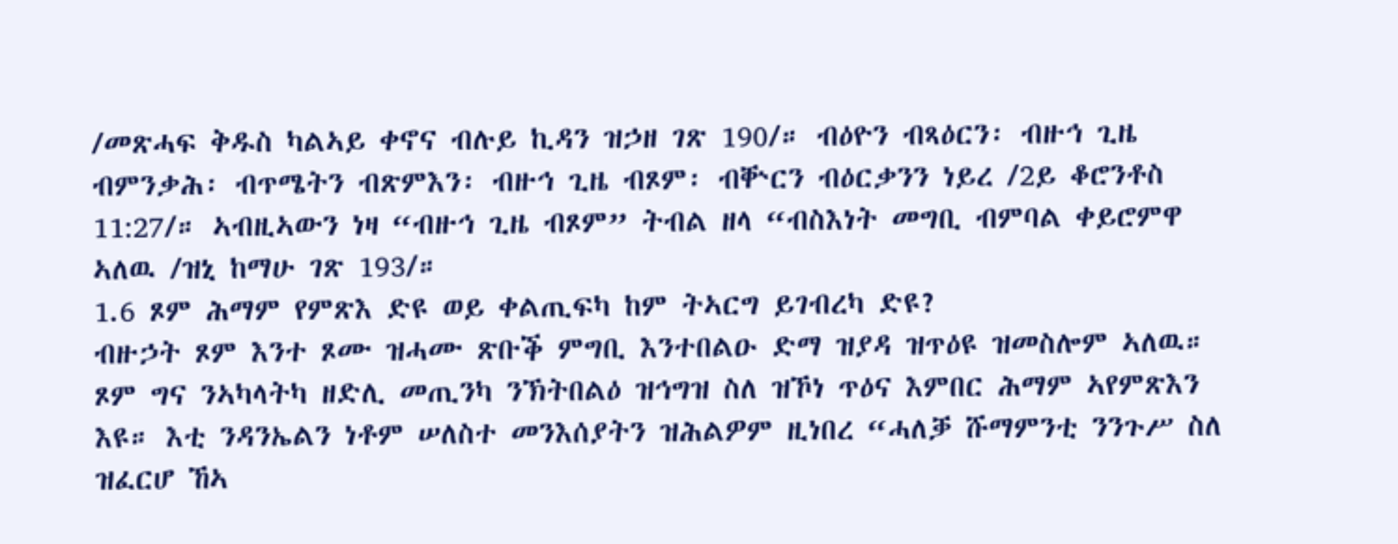/መጽሓፍ ቅዱስ ካልኣይ ቀኖና ብሉይ ኪዳን ዝኃዘ ገጽ 190/። ብዕዮን ብጻዕርን፡ ብዙኅ ጊዜ ብምንቃሕ፡ ብጥሜትን ብጽምእን፡ ብዙኅ ጊዜ ብጾም፡ ብቝርን ብዕርቃንን ነይረ /2ይ ቆሮንቶስ 11:27/። ኣብዚኣውን ነዛ “ብዙኅ ጊዜ ብጾም” ትብል ዘላ “ብስእነት መግቢ ብምባል ቀይሮምዋ ኣለዉ /ዝኒ ከማሁ ገጽ 193/።
1.6 ጾም ሕማም የምጽእ ድዩ ወይ ቀልጢፍካ ከም ትኣርግ ይገብረካ ድዩ?
ብዙኃት ጾም እንተ ጾሙ ዝሓሙ ጽቡቕ ምግቢ እንተበልዑ ድማ ዝያዳ ዝጥዕዩ ዝመስሎም ኣለዉ። ጾም ግና ንኣካላትካ ዘድሊ መጢንካ ንኽትበልዕ ዝኅግዝ ስለ ዝኾነ ጥዕና እምበር ሕማም ኣየምጽእን እዩ። እቲ ንዳንኤልን ነቶም ሠለስተ መንእሰያትን ዝሕልዎም ዚነበረ “ሓለቓ ሹማምንቲ ንንጉሥ ስለ ዝፈርሆ ኸኣ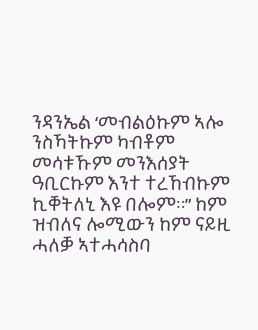ንዳንኤል ‘መብልዕኩም ኣሎ ንስኻትኩም ካብቶም መሳቱኹም መንእሰያት ዓቢርኩም እንተ ተረኸብኩም ኪቐትለኒ እዩ በሎም።” ከም ዝብለና ሎሚውን ከም ናይዚ ሓለቓ ኣተሓሳስባ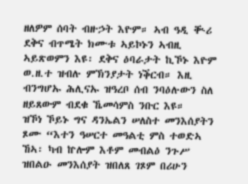ዘለዎም ሰባት ብዙኃት እዮም። ኣብ ዓዲ ቚሪ ደቅና ብጥሜት ክሙቱ ኣይኮኑን ኣብዚ ኣይጽወምን እዩ፡ ደቅና ዕባራታት ኪኾኑ እዮም ወ.ዘ.ተ ዝብሉ ምኽንያታት ነቕርብ። እዚ ብንግሆኡ ሕሊናኡ ዝዓረቦ ሰብ ንባዕሉውን ስለ ዘይጸውም ብደቁ ኼመሳምስ ንቡር እዩ።
ዝኾነ ኾይኑ ግና ዳንኤልን ሠለስተ መንእሰያትን ጾሙ “እተን ዓሠርተ መዓልቲ ምስ ተወድኣ ኸኣ፡ ካብ ኵሎም እቶም መብልዕ ንጉሥ ዝበልዑ መንእሰያት ዝበለጸ ገጾም በሪሁን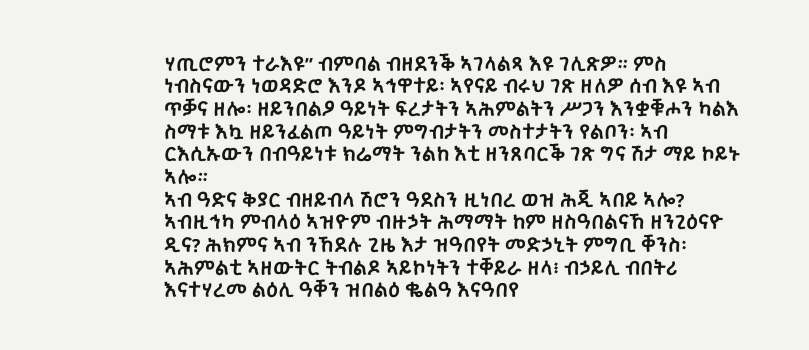ሃጢሮምን ተራእዩ” ብምባል ብዘደንቕ ኣገላልጻ እዩ ገሊጽዎ። ምስ ነብስናውን ነወዳድሮ እንዶ ኣኅዋተይ፡ ኣየናይ ብሩህ ገጽ ዘለዎ ሰብ እዩ ኣብ ጥቓና ዘሎ፡ ዘይንበልዖ ዓይነት ፍረታትን ኣሕምልትን ሥጋን እንቋቑሖን ካልእ ስማቱ እኳ ዘይንፈልጦ ዓይነት ምግብታትን መስተታትን የልቦን፡ ኣብ ርእሲኡውን በብዓይነቱ ክሬማት ንልከ እቲ ዘንጸባርቕ ገጽ ግና ሽታ ማይ ኮይኑ ኣሎ።
ኣብ ዓድና ቅያር ብዘይብላ ሽሮን ዓደስን ዚነበረ ወዝ ሕጂ ኣበይ ኣሎ? ኣብዚኅካ ምብላዕ ኣዝዮም ብዙኃት ሕማማት ከም ዘስዓበልናኸ ዘንጊዕናዮ ዲና? ሕክምና ኣብ ንኸደሉ ጊዜ እታ ዝዓበየት መድኃኒት ምግቢ ቐንስ፡ ኣሕምልቲ ኣዘውትር ትብልዶ ኣይኮነትን ተቐይራ ዘላ፧ ብኃይሊ ብበትሪ እናተሃረመ ልዕሊ ዓቐን ዝበልዕ ቈልዓ እናዓበየ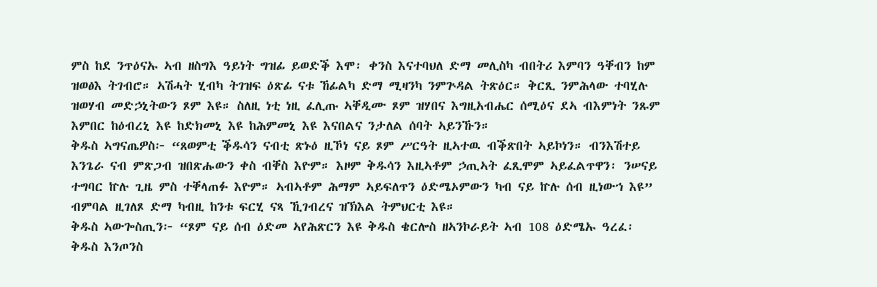ምስ ከደ ንጥዕናኡ ኣብ ዘስግእ ዓይነት ግዝፊ ይወድቕ እሞ፡ ቀንስ እናተባህለ ድማ መሊስካ ብበትሪ እምባን ዓቐብን ከም ዝወፅእ ትገብሮ። ኣሽሓት ሂብካ ትገዝፍ ዕጽፊ ናቱ ኸፊልካ ድማ ሚዛንካ ንምጕዳል ትጽዕር። ቅርጺ ንምሕላው ተባሂሉ ዝወሃብ መድኃኒትውን ጾም እዩ። ስለዚ ነቲ ነዚ ፈሊጡ ኣቐዲሙ ጾም ዝሃበና እግዚአብሔር ሰሚዕና ደኣ ብእምነት ንጹም እምበር ከዕብረኒ እዩ ከድክመኒ እዩ ከሕምመኒ እዩ እናበልና ንታለል ሰባት ኣይንኹን።
ቅዱስ ኣግናጤዎስ፦ “ጸወምቲ ቕዱሳን ናብቲ ጽኑዕ ዚኾነ ናይ ጾም ሥርዓት ዚኣተዉ ብቕጽበት ኣይኮነን። ብንእሽተይ እንጌራ ናብ ምጽጋብ ዝበጽሑውን ቀስ ብቐስ እዮም። እዞም ቅዱሳን እዚኣቶም ኃጢኣት ፈጺሞም ኣይፈልጥዋን፡ ንሠናይ ተግባር ኵሉ ጊዜ ምስ ተቐላጠፉ እዮም። ኣብኣቶም ሕማም ኣይፍለጥን ዕድሜኦምውን ካብ ናይ ኵሉ ሰብ ዚነውኀ እዩ” ብምባል ዚገለጾ ድማ ካብዚ ከንቱ ፍርሂ ናጻ ኺገብረና ዝኽእል ትምህርቲ እዩ።
ቅዱስ ኣውጐስጢን፦ “ጾም ናይ ሰብ ዕድመ ኣየሕጽርን እዩ ቅዱስ ቄርሎስ ዘኣንኮራይት ኣብ 108 ዕድሜኡ ዓረፈ፡ ቅዱስ እንጦንስ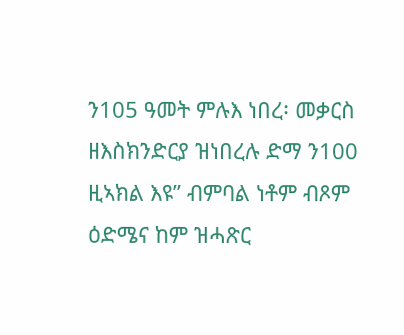ን105 ዓመት ምሉእ ነበረ፡ መቃርስ ዘእስክንድርያ ዝነበረሉ ድማ ን100 ዚኣክል እዩ” ብምባል ነቶም ብጾም ዕድሜና ከም ዝሓጽር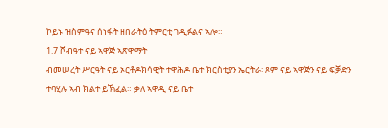ኮይኑ ዝስምዓና ሰነፋት ዘበራትዕ ትምርቲ ገዲፉልና ኣሎ።
1.7 ሾብዓተ ናይ ኣዋጅ ኣጽዋማት
ብመሠረት ሥርዓት ናይ ኦርቶዶክሳዊት ተዋሕዶ ቤተ ክርስቲያን ኤርትራ፡ ጾም ናይ ኣዋጅን ናይ ፍቓድን ተባሂሉ ኣብ ክልተ ይኽፈል። ቃለ ኣዋዲ ናይ ቤተ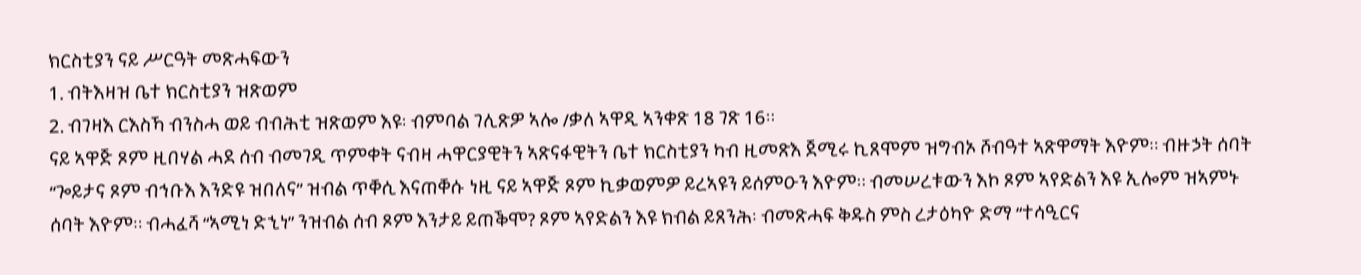ክርስቲያን ናይ ሥርዓት መጽሓፍውን
1. ብትእዛዝ ቤተ ክርስቲያን ዝጽወም
2. ብገዛእ ርእስኻ ብንስሓ ወይ ብብሕቲ ዝጽወም እዩ፡ ብምባል ገሊጽዎ ኣሎ /ቃለ ኣዋዲ ኣንቀጽ 18 ገጽ 16።
ናይ ኣዋጅ ጾም ዚበሃል ሓደ ሰብ ብመገዲ ጥምቀት ናብዛ ሓዋርያዊትን ኣጽናፋዊትን ቤተ ክርስቲያን ካብ ዚመጽእ ጀሚሩ ኪጸሞም ዝግብኦ ሾብዓተ ኣጽዋማት እዮም። ብዙኃት ሰባት “ጐይታና ጾም ብኅቡእ እንድዩ ዝበለና” ዝብል ጥቐሲ እናጠቐሱ ነዚ ናይ ኣዋጅ ጾም ኪቃወምዎ ይረኣዩን ይሰምዑን እዮም። ብመሠረቱውን እኮ ጾም ኣየድልን እዩ ኢሎም ዝኣምኑ ሰባት እዮም። ብሓፈሻ “ኣሚነ ድኂነ” ንዝብል ሰብ ጾም እንታይ ይጠቕሞ? ጾም ኣየድልን እዩ ክብል ይጸንሕ፡ ብመጽሓፍ ቅዱስ ምስ ረታዕካዮ ድማ “ተሳዒርና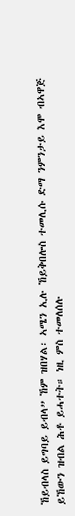ኸይብላስ ይግባይ ይብላ” ኸም ዝበሃል፡ ኣሜን ኢሉ ኸይቅበሎስ ተመሊሱ ድማ ንምንታይ እሞ ብኣዋጅ ይኸውን ዝብል ሕቶ ይሓተት። ነዚ ምስ ተመለሰሉ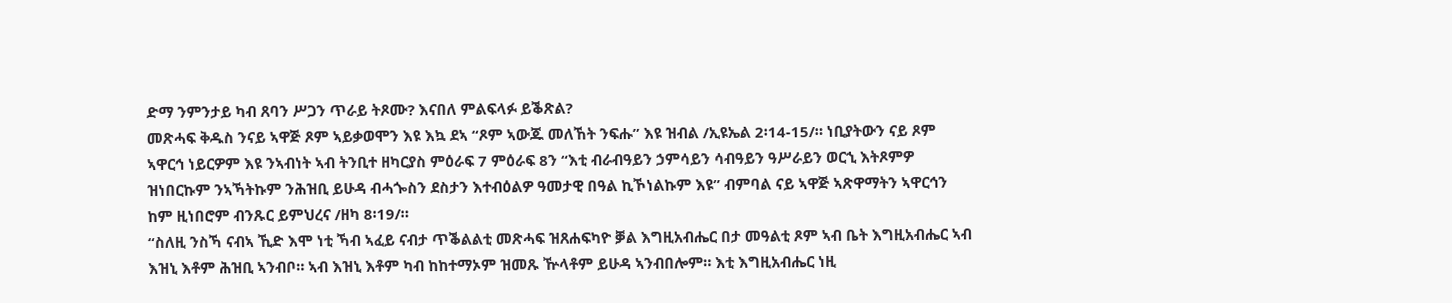ድማ ንምንታይ ካብ ጸባን ሥጋን ጥራይ ትጾሙ? እናበለ ምልፍላፉ ይቕጽል?
መጽሓፍ ቅዱስ ንናይ ኣዋጅ ጾም ኣይቃወሞን እዩ እኳ ደኣ “ጾም ኣውጁ መለኸት ንፍሑ” እዩ ዝብል /ኢዩኤል 2፡14-15/። ነቢያትውን ናይ ጾም ኣዋርኅ ነይርዎም እዩ ንኣብነት ኣብ ትንቢተ ዘካርያስ ምዕራፍ 7 ምዕራፍ 8ን “እቲ ብራብዓይን ኃምሳይን ሳብዓይን ዓሥራይን ወርኂ እትጾምዎ ዝነበርኩም ንኣኻትኩም ንሕዝቢ ይሁዳ ብሓጐስን ደስታን እተብዕልዎ ዓመታዊ በዓል ኪኾነልኩም እዩ” ብምባል ናይ ኣዋጅ ኣጽዋማትን ኣዋርኅን ከም ዚነበሮም ብንጹር ይምህረና /ዘካ 8፡19/።
“ስለዚ ንስኻ ናብኣ ኺድ እሞ ነቲ ኻብ ኣፈይ ናብታ ጥቕልልቲ መጽሓፍ ዝጸሐፍካዮ ቓል እግዚአብሔር በታ መዓልቲ ጾም ኣብ ቤት እግዚአብሔር ኣብ እዝኒ እቶም ሕዝቢ ኣንብቦ። ኣብ እዝኒ እቶም ካብ ከከተማኦም ዝመጹ ዅላቶም ይሁዳ ኣንብበሎም። እቲ እግዚአብሔር ነዚ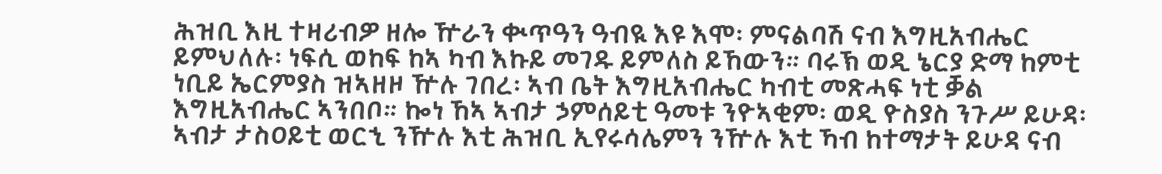ሕዝቢ እዚ ተዛሪብዎ ዘሎ ዅራን ቊጥዓን ዓብዪ እዩ እሞ፡ ምናልባሽ ናብ እግዚአብሔር ይምህለሉ፡ ነፍሲ ወከፍ ከኣ ካብ እኩይ መገዱ ይምለስ ይኸውን። ባሩኽ ወዲ ኔርያ ድማ ከምቲ ነቢይ ኤርምያስ ዝኣዘዞ ዅሉ ገበረ፡ ኣብ ቤት እግዚአብሔር ካብቲ መጽሓፍ ነቲ ቓል እግዚአብሔር ኣንበቦ። ኰነ ኸኣ ኣብታ ኃምሰይቲ ዓመቱ ንዮኣቂም፡ ወዲ ዮስያስ ንጉሥ ይሁዳ፡ ኣብታ ታስዐይቲ ወርኂ ንዅሉ እቲ ሕዝቢ ኢየሩሳሌምን ንዅሉ እቲ ኻብ ከተማታት ይሁዳ ናብ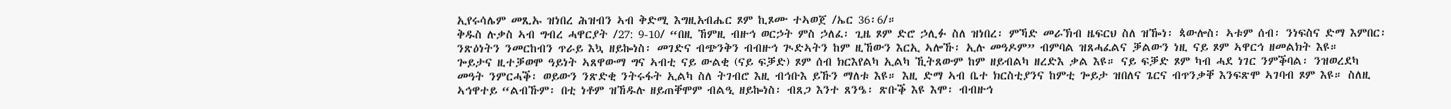ኢየሩሳሌም መጺኡ ዝነበረ ሕዝብን ኣብ ቅድሚ እግዚአብሔር ጾም ኪጾሙ ተኣወጀ /ኤር 36፡6/።
ቅዱስ ሉቃስ ኣብ ግብረ ሓዋርያት /27: 9-10/ “በዚ ኸምዚ ብዙኅ ወርኃት ምስ ኃለፈ፡ ጊዜ ጾም ድሮ ኃሊፉ ስለ ዝነበረ፡ ምኻድ መራኽብ ዜፍርህ ስለ ዝዀነ፡ ጳውሎስ፡ ኣቱም ሰብ፡ ንነፍስና ድማ እምበር፡ ንጽዕነትን ንመርከብን ጥራይ እኳ ዘይኰነስ፡ መገድና ብጭንቅን ብብዙኅ ጒድኣትን ከም ዚኸውን እርኢ ኣሎኹ፡ ኢሉ መዓዶም” ብምባል ዝጸሓፈልና ቓልውን ነዚ ናይ ጾም ኣዋርኅ ዘመልክት እዩ።
ጐይታና ዚተቓወሞ ዓይነት ኣጸዋውማ ግና ኣብቲ ናይ ውልቂ (ናይ ፍቓድ) ጾም ሰብ ክርእየልካ ኢልካ ኺትጸውም ከም ዘይብልካ ዘረድእ ቃል እዩ። ናይ ፍቓድ ጾም ካብ ሓደ ነገር ንምቕባል፡ ንዝወረደካ መዓት ንምርሓቕ፡ ወይውን ንጽድቂ ንትሩፋት ኢልካ ስለ ትገብሮ እዚ ብኅቡእ ይኹን ማለቱ እዩ። እዚ ድማ ኣብ ቤተ ክርስቲያንና ከምቲ ጐይታ ዝበለና ጌርና ብጥንቃቐ እንፍጽሞ ኣገባብ ጾም እዩ። ስለዚ ኣኅዋተይ “ልብኹም፡ በቲ ነቶም ዝኸዱሉ ዘይጠቐሞም ብልዒ ዘይኰነስ፡ ብጸጋ እንተ ጸንዔ፡ ጽቡቕ እዩ እሞ፡ ብብዙኅ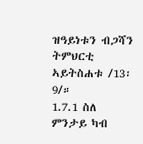ዝዓይነቱን ብጋሻን ትምህርቲ ኣይትስሐቱ /13፡9/።
1.7.1 ስለ ምንታይ ካብ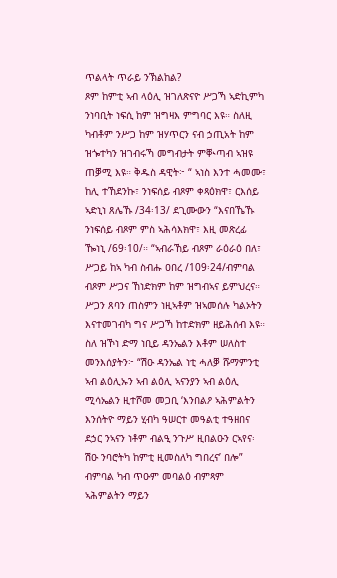ጥልላት ጥራይ ንኽልከል?
ጾም ከምቲ ኣብ ላዕሊ ዝገለጽናዮ ሥጋኻ ኣድኪምካ ንነባቢት ነፍሲ ከም ዝግዛእ ምግባር እዩ። ስለዚ ካብቶም ንሥጋ ከም ዝሃጥርን ናብ ኃጢአት ከም ዝጐተካን ዝገብሩኻ መግብታት ምቚጣብ ኣዝዩ ጠቓሚ እዩ። ቅዱስ ዳዊት፦ “ ኣነስ እንተ ሓመሙ፣ ከሊ ተኸደንኩ፣ ንነፍሰይ ብጾም ቀጻዕክዋ፣ ርእሰይ ኣድኒነ ጸሌኹ /34፡13/ ደጊሙውን “እናበኼኹ ንነፍሰይ ብጾም ምስ ኣሕሳእክዋ፣ እዚ መጽረፊ ዀነኒ /69፡10/። “ኣብራኸይ ብጾም ራዕራዕ በለ፣ ሥጋይ ከኣ ካብ ስብሑ ዐበረ /109፡24/ብምባል ብጾም ሥጋና ኸነድክም ከም ዝግብኣና ይምህረና።
ሥጋን ጸባን ጠስምን ነዚኣቶም ዝኣመሰሉ ካልኦትን እናተመገብካ ግና ሥጋኻ ከተድክም ዘይሕሰብ እዩ። ስለ ዝኾነ ድማ ነቢይ ዳንኤልን እቶም ሠለስተ መንእሰያትን፦ “ሽዑ ዳንኤል ነቲ ሓለቓ ሹማምንቲ ኣብ ልዕሊኡን ኣብ ልዕሊ ኣናንያን ኣብ ልዕሊ ሚሳኤልን ዚተሾመ መጋቢ ‘እንበልዖ ኣሕምልትን እንሰትዮ ማይን ሂብካ ዓሠርተ መዓልቲ ተዓዘበና ደኃር ንኣናን ነቶም ብልዒ ንጉሥ ዚበልዑን ርኣየና፡ ሽዑ ንባሮትካ ከምቲ ዚመስለካ ግበረና’ በሎ” ብምባል ካብ ጥዑም መባልዕ ብምጻም ኣሕምልትን ማይን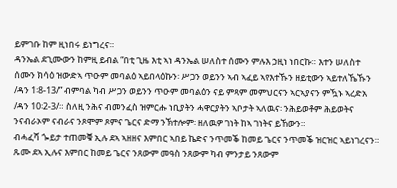ይምገቡ ከም ዚነበሩ ይነግረና።
ዳንኤል ደጊሙውን ከምዚ ይብል “በቲ ጊዜ እቲ ኣነ ዳንኤል ሠለስተ ሰሙን ምሉእ ኃዚነ ነበርኩ። እተን ሠለስተ ሰሙን ክሳዕ ዝውድኣ ጥዑም መባልዕ ኣይበላዕኩን፡ ሥጋን ወይንን ኣብ ኣፈይ ኣየእተኹን ዘይቲውን ኣይተለኼኹን /ዳን 1፡8-13/” ብምባል ካብ ሥጋን ወይንን ጥዑም መባልዕን ናይ ምጻም መምህርናን ኣርኣያናን ምዃኑ ኣረድአ /ዳን 10፡2-3/። ስለዚ ንሕና ብመንፈስ ዝምርሑ ነቢያትን ሓዋርያትን ኣቦታት ኣለዉና፡ ንሕይወቶም ሕይወትና ንናብራኦም ናብራና ንጾሞም ጾምና ጌርና ድማ ንኽተሎም፡ ዘለዉዎ ገነት ከኣ ገነትና ይኸውን።
ብሓፈሻ ጐይታ ተጠመቑ ኢሉ ደኣ ኣዘዘና እምበር ኣበይ ኬድና ንጥመቕ ከመይ ጌርና ንጥመቕ ዝርዝር ኣይነገረናን። ጹሙ ደኣ ኢሉና እምበር ከመይ ጌርና ንጸውም መዓስ ንጸውም ካብ ምንታይ ንጸውም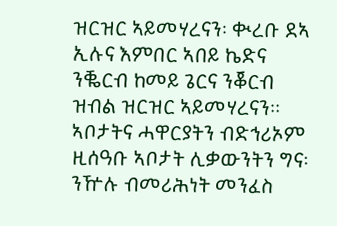ዝርዝር ኣይመሃረናን፡ ቊረቡ ደኣ ኢሉና እምበር ኣበይ ኬድና ንቘርብ ከመይ ጌርና ንቖርብ ዝብል ዝርዝር ኣይመሃረናን። ኣቦታትና ሓዋርያትን ብድኅሪኦም ዚሰዓቡ ኣቦታት ሊቃውንትን ግና፡ ንዅሉ ብመሪሕነት መንፈስ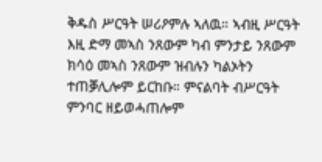ቅዱስ ሥርዓት ሠሪዖምሉ ኣለዉ። ኣብዚ ሥርዓት እዚ ድማ መኣስ ንጸውም ካብ ምንታይ ንጸውም ክሳዕ መኣስ ንጸውም ዝብሉን ካልኦትን ተጠቓሊሎም ይርከቡ። ምናልባት ብሥርዓት ምንባር ዘይወሓጠሎም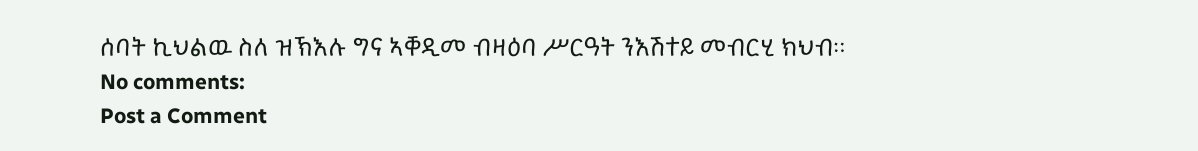ሰባት ኪህልዉ ስለ ዝኽእሉ ግና ኣቐዲመ ብዛዕባ ሥርዓት ንእሽተይ መብርሂ ክህብ።
No comments:
Post a Comment